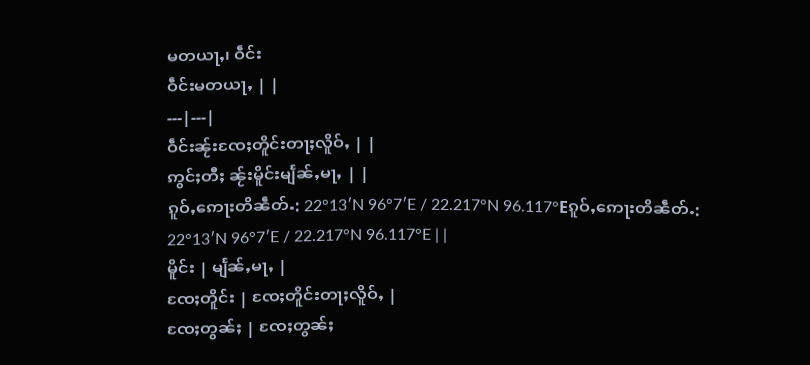မတယႃႇ၊ ဝဵင်း
ဝဵင်းမတယႃႇ | |
---|---|
ဝဵင်းၼႂ်းၸႄႈတိူင်းတႃႈလိူဝ်ႇ | |
ဢွင်ႈတီႈ ၼႂ်းမိူင်းမျႅၼ်ႇမႃႇ | |
ၵူဝ်ႇဢေႃးတိၼဵတ်ႉ: 22°13′N 96°7′E / 22.217°N 96.117°Eၵူဝ်ႇဢေႃးတိၼဵတ်ႉ: 22°13′N 96°7′E / 22.217°N 96.117°E | |
မိူင်း | မျႅၼ်ႇမႃႇ |
ၸႄႈတိူင်း | ၸႄႈတိူင်းတႃႈလိူဝ်ႇ |
ၸႄႈတွၼ်ႈ | ၸႄႈတွၼ်ႈ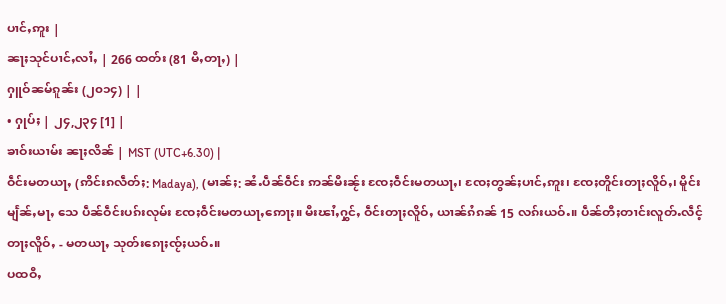ပၢင်ႇဢူး |
ၼႃႈသုင်ပၢင်ႇလၢႆႇ | 266 ထတ်း (81 မီႇတႃႇ) |
ႁူဝ်ၼမ်ၵူၼ်း (၂၀၁၄) | |
• ႁုပ်ႈ | ၂၄,၂၃၄ [1] |
ၶၢဝ်းယၢမ်း ၼႃႈလိၼ် | MST (UTC+6.30) |
ဝဵင်းမတယႃႇ (ဢိင်းၵလဵတ်ႈ: Madaya), (မၢၼ်ႈ: ၼႆႉပဵၼ်ဝဵင်း ဢၼ်မီးၼႂ်း ၸႄႈဝဵင်းမတယႃႇ၊ ၸႄႈတွၼ်ႈပၢင်ႇဢူး၊ ၸႄႈတိူင်းတႃႈလိူဝ်ႇ၊ မိူင်းမျႅၼ်ႇမႃႇ သေ ပဵၼ်ဝဵင်းပၵ်းလုမ်း ၸႄႈဝဵင်းမတယႃႇဢေႃႈ။ မီးၽၢႆႇႁွင်ႇ ဝဵင်းတႃႈလိူဝ်ႇ ယၢၼ်ၵႆၵၼ် 15 လၵ်းယဝ်ႉ။ ပဵၼ်တီႈတၢင်းလူတ်ႉလဵင့် တႃႈလိူဝ်ႇ - မတယႃႇ သုတ်းၵေႃႈၸႂ်ႈယဝ်ႉ။
ပထဝီႇ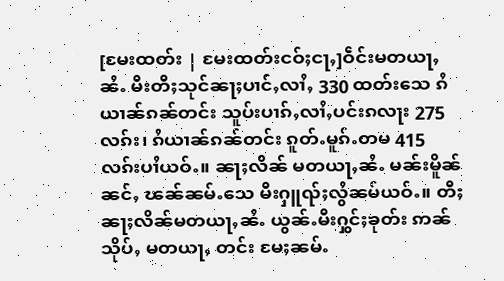[မႄးထတ်း | မႄးထတ်းငဝ်ႈငႃႇ]ဝဵင်းမတယႃႇၼႆႉ မီးတီႈသုင်ၼႃႈပၢင်ႇလၢႆႇ 330 ထတ်းသေ ၵႆယၢၼ်ၵၼ်တင်း သူပ်းပၢၵ်ႇလၢႆႇပင်းၵလႃး 275 လၵ်း၊ ၵႆယၢၼ်ၵၼ်တင်း ၵူတ်ႉမူၵ်ႉတမ 415 လၵ်းပၢႆယဝ်ႉ။ ၼႃႈလိၼ် မတယႃႇၼႆႉ မၼ်းမိူၼ်ၼင်ႇ ၽၼ်ၼမ်ႉသေ မီးႁူၺ်ႈလွႆၼမ်ယဝ်ႉ။ တီႈၼႃႈလိၼ်မတယႃႇၼႆႉ ယွၼ်ႉမီးႁွင်ႈၶုတ်း ဢၼ်သိုပ်ႇ မတယႃႇ တင်း မႄႈၼမ်ႉ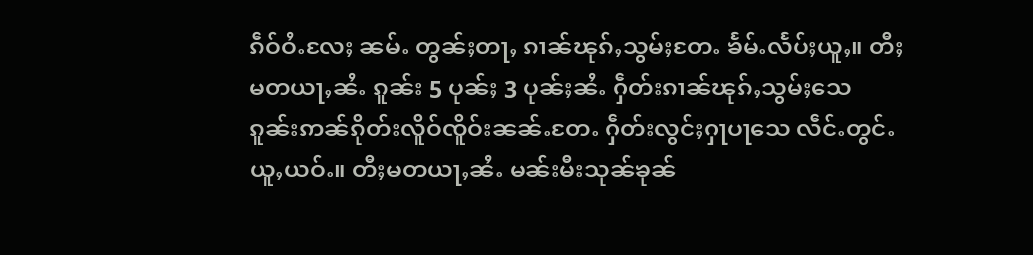ၵဵဝ်ဝႆႉလႄႈ ၼမ်ႉ တွၼ်ႈတႃႇ ၵၢၼ်ၽုၵ်ႇသွမ်ႈတႄႉ ၶႅမ်ႉလႅပ်ႈယူႇ။ တီႈမတယႃႇၼႆႉ ၵူၼ်း 5 ပုၼ်ႈ 3 ပုၼ်ႈၼႆႉ ႁဵတ်းၵၢၼ်ၽုၵ်ႇသွမ်ႈသေ ၵူၼ်းဢၼ်ၵိုတ်းလိူဝ်ၸိူဝ်းၼၼ်ႉတႄႉ ႁဵတ်းလွင်ႈႁႃပႃသေ လဵင်ႉတွင်ႉယူႇယဝ်ႉ။ တီႈမတယႃႇၼႆႉ မၼ်းမီးသုၼ်ၶုၼ်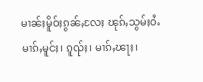မၢၼ်ႈမိူဝ်ႈၵွၼ်ႇလႄႈ ၽုၵ်ႇသွမ်ႈဝႆႉ မၢၵ်ႇမူင်ႈ၊ ၵူၺ်ႈ၊ မၢၵ်ႇၽႃႈ၊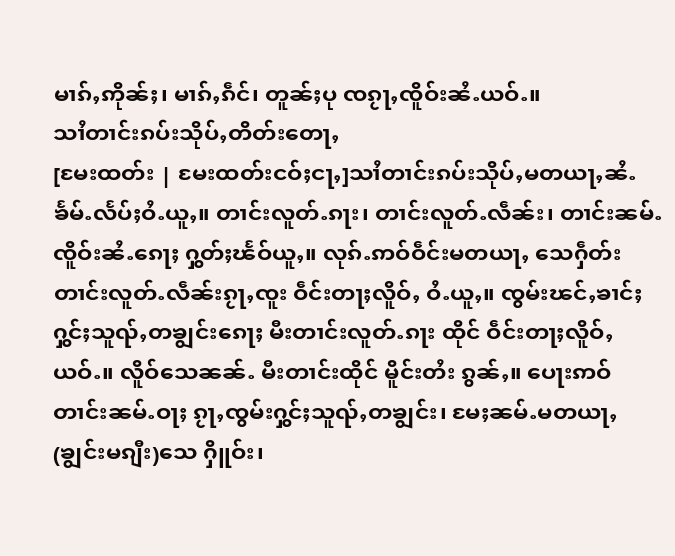မၢၵ်ႇဢိုၼ်ႈ၊ မၢၵ်ႇၵဵင်၊ တူၼ်ႈပု ၸၵႂႃႇၸိူဝ်းၼႆႉယဝ်ႉ။
သၢႆတၢင်းၵပ်းသိုပ်ႇတိတ်းတေႃႇ
[မႄးထတ်း | မႄးထတ်းငဝ်ႈငႃႇ]သၢႆတၢင်းၵပ်းသိုပ်ႇမတယႃႇၼႆႉ ၶႅမ်ႉလႅပ်ႈဝႆႉယူႇ။ တၢင်းလူတ်ႉၵႃး၊ တၢင်းလူတ်ႉလဵၼ်း၊ တၢင်းၼမ်ႉ ၸိူဝ်းၼႆႉၵေႃႈ ႁွတ်ႈၽႅဝ်ယူႇ။ လုၵ်ႉဢဝ်ဝဵင်းမတယႃႇ သေႁဵတ်းတၢင်းလူတ်ႉလဵၼ်းၵႂႃႇၸူး ဝဵင်းတႃႈလိူဝ်ႇ ဝႆႉယူႇ။ ၸွမ်းၽင်ႇၶၢင်ႈ ႁွင်ႈသူၺ်ႇတၶျွင်းၵေႃႈ မီးတၢင်းလူတ်ႉၵႃး ထိုင် ဝဵင်းတႃႈလိူဝ်ႇယဝ်ႉ။ လိူဝ်သေၼၼ်ႉ မီးတၢင်းထိုင် မိူင်းတႆး ၵွၼ်ႇ။ ပေႃးဢဝ် တၢင်းၼမ်ႉဝႃႈ ၵႂႃႇၸွမ်းႁွင်ႈသူၺ်ႇတၶျွင်း၊ မႄႈၼမ်ႉမတယႃႇ (ၶျွင်းမၵျီး)သေ ႁိူဝ်း၊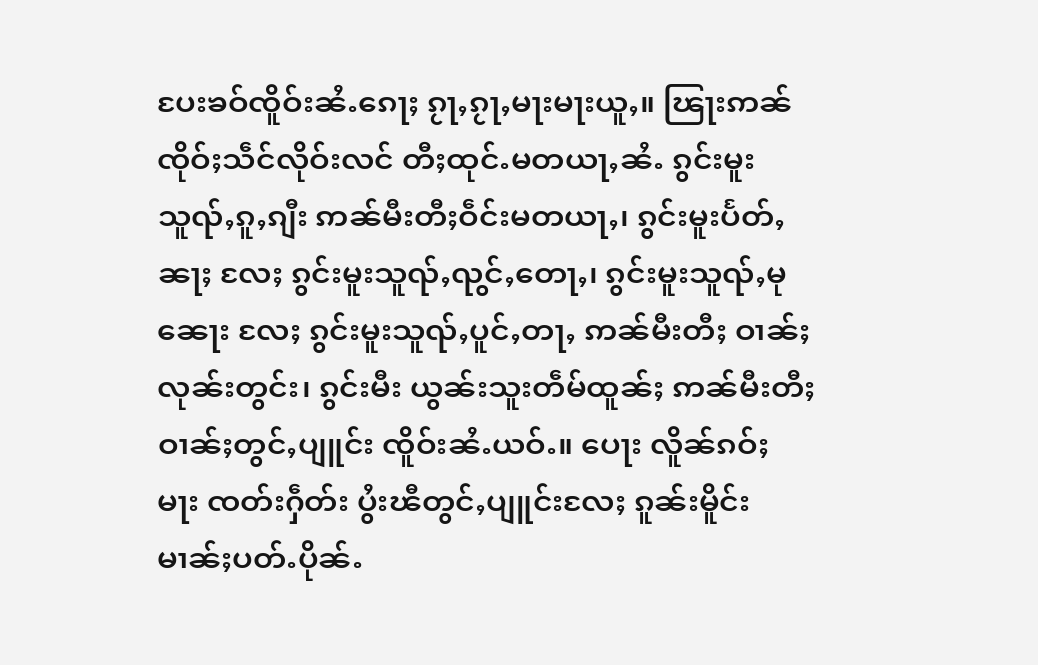ပႄးၶဝ်ၸိူဝ်းၼႆႉၵေႃႈ ၵႂႃႇၵႂႃႇမႃးမႃးယူႇ။ ၽြႃးဢၼ်ၸိုဝ်ႈသဵင်လိုဝ်းလင် တီႈထုင်ႉမတယႃႇၼႆႉ ၵွင်းမူးသူၺ်ႇၵူႇၵျီး ဢၼ်မီးတီႈဝဵင်းမတယႃႇ၊ ၵွင်းမူးပႅတ်ႇၼႃႈ လႄႈ ၵွင်းမူးသူၺ်ႇၺွင်ႇတေႃႇ၊ ၵွင်းမူးသူၺ်ႇမုၼေႃး လႄႈ ၵွင်းမူးသူၺ်ႇပူင်ႇတႃႇ ဢၼ်မီးတီႈ ဝၢၼ်ႈလုၼ်းတွင်း၊ ၵွင်းမီး ယွၼ်းသူးတဵမ်ထူၼ်ႈ ဢၼ်မီးတီႈ ဝၢၼ်ႈတွင်ႇပျူင်း ၸိူဝ်းၼႆႉယဝ်ႉ။ ပေႃး လိူၼ်ၵဝ်ႈ မႃး ၸတ်းႁဵတ်း ပွႆးၽီတွင်ႇပျူင်းလႄႈ ၵူၼ်းမိူင်းမၢၼ်ႈပတ်ႉပိုၼ်ႉ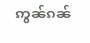ဢွၼ်ၵၼ်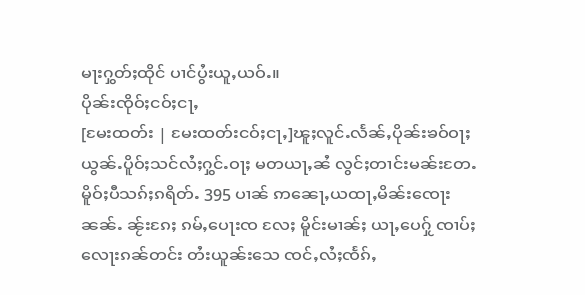မႃးႁွတ်ႈထိုင် ပၢင်ပွႆးယူႇယဝ်ႉ။
ပိုၼ်းၸိုဝ်ႈငဝ်ႈငႃႇ
[မႄးထတ်း | မႄးထတ်းငဝ်ႈငႃႇ]ၽူႈလူင်ႉလႅၼ်ႇပိုၼ်းၶဝ်ဝႃႈ ယွၼ်ႉပိူဝ်ႈသင်လႆႈႁွင်ႉဝႃႈ မတယႃႇၼႆ လွင်ႈတၢင်းမၼ်းတႄႉ မိူဝ်ႈပီသၵ်ႈၵရိတ်ႉ 395 ပၢၼ် ဢၼေႃႇယထႃႇမိၼ်းၸေႃးၼၼ်ႉ ၼႂ်းၵႄႈ ၵမ်ႇပေႃးၸ လႄႈ မိူင်းမၢၼ်ႈ ယႃႇပေႁႂ် ၸၢပ်ႈလေႃးၵၼ်တင်း တႆးယူၼ်းသေ ၸင်ႇလႆႈၸႅၵ်ႇ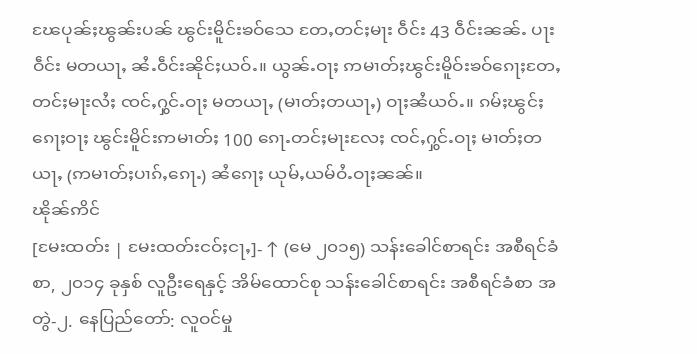ၽႄပုၼ်ႈၽွၼ်းပၼ် ၽွင်းမိူင်းၶဝ်သေ တႄႇတင်ႈမႃး ဝဵင်း 43 ဝဵင်းၼၼ်ႉ ပႃးဝဵင်း မတယႃႇ ၼႆႉဝဵင်းၼိုင်ႈယဝ်ႉ။ ယွၼ်ႉဝႃႈ ဢမၢတ်ႈၽွင်းမိူဝ်းၶဝ်ၵေႃႈတႄႇတင်ႈမႃးလႆႈ ၸင်ႇႁွင်ႉဝႃႈ မတယႃႇ (မၢတ်ႈတယႃႇ) ဝႃႈၼႆယဝ်ႉ။ ၵမ်ႈၽွင်ႈၵေႃႈဝႃႈ ၽွင်းမိူင်းဢမၢတ်ႈ 100 ၵေႃႉတင်ႈမႃးလႄႈ ၸင်ႇႁွင်ႉဝႃႈ မၢတ်ႈတယႃႇ (ဢမၢတ်ႈပၢၵ်ႇၵေႃႉ) ၼႆၵေႃႈ ယုမ်ႇယမ်ဝႆႉဝႃႈၼၼ်။
ၽိုၼ်ဢိင်
[မႄးထတ်း | မႄးထတ်းငဝ်ႈငႃႇ]- ↑ (မေ ၂၀၁၅) သန်းခေါင်စာရင်း အစီရင်ခံစာ, ၂၀၁၄ ခုနှစ် လူဦးရေနှင့် အိမ်ထောင်စု သန်းခေါင်စာရင်း အစီရင်ခံစာ အတွဲ-၂. နေပြည်တော်: လူဝင်မှု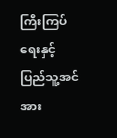ကြီးကြပ်ရေးနှင့် ပြည်သူ့အင်အား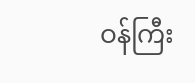ဝန်ကြီး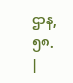ဌာန, ၅၈.
|